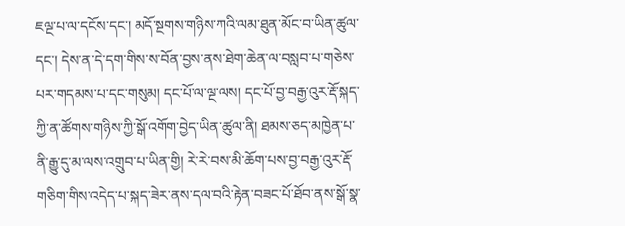ཇལྔ་པ་ལ་དངོས་དང་། མདོ་སྔགས་གཉིས་ཀའི་ལམ་ཐུན་མོང་བ་ཡིན་ཚུལ་དང་། དེས་ན་དེ་དག་གིས་ས་བོན་བྱས་ནས་ཐེག་ཆེན་ལ་བསླབ་པ་གཅེས་པར་གདམས་པ་དང་གསུམ། དང་པོ་ལ་ལྔ་ལས། དང་པོ་བྱ་བརྒྱ་འུར་རྡོ་སྐད་ཀྱི་ན་ཚོགས་གཉིས་ཀྱི་སྒོ་འགོག་བྱེད་ཡིན་ཚུལ་ནི། ཐམས་ཅད་མཁྱེན་པ་ནི་རྒྱུ་དུ་མ་ལས་འགྲུབ་པ་ཡིན་གྱི། རེ་རེ་བས་མི་ཆོག་པས་བྱ་བརྒྱ་འུར་རྡོ་གཅིག་གིས་འདེད་པ་སྐད་ཟེར་ནས་དལ་བའི་རྟེན་བཟང་པོ་ཐོབ་ནས་སྒོ་སྣ་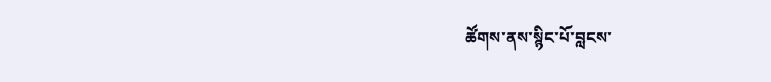ཚོགས་ནས་སྙིང་པོ་བླངས་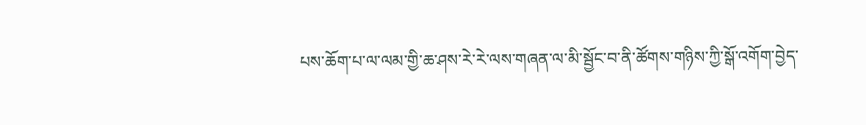པས་ཆོག་པ་ལ་ལམ་གྱི་ཆ་ཤས་རེ་རེ་ལས་གཞན་ལ་མི་སྦྱོང་བ་ནི་ཚོགས་གཉིས་ཀྱི་སྒོ་འགོག་བྱེད་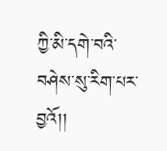ཀྱི་མི་དགེ་བའི་བཤེས་སུ་རིག་པར་བྱའོ།།